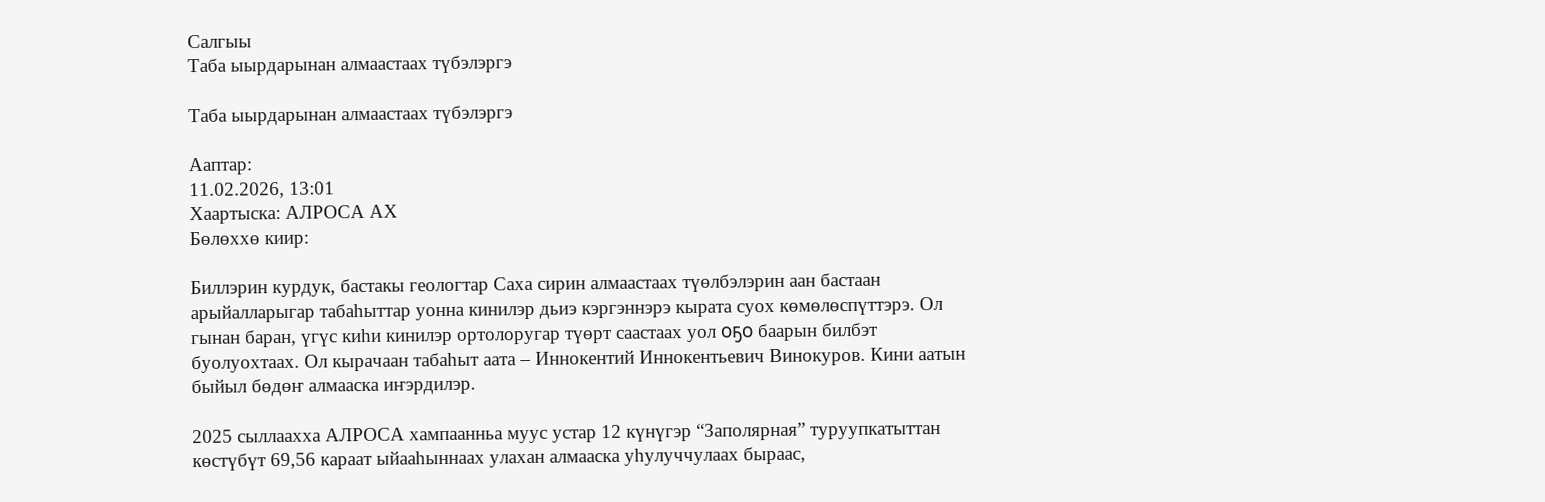Салгыы
Таба ыырдарынан алмаастаах түбэлэргэ

Таба ыырдарынан алмаастаах түбэлэргэ

Ааптар:
11.02.2026, 13:01
Хаартыска: АЛРОСА АХ
Бөлөххө киир:

Биллэрин курдук, бастакы геологтар Саха сирин алмаастаах түөлбэлэрин аан бастаан арыйалларыгар табаһыттар уонна кинилэр дьиэ кэргэннэрэ кырата суох көмөлөспүттэрэ. Ол гынан баран, үгүс киһи кинилэр ортолоругар түөрт саастаах уол оҕо баарын билбэт буолуохтаах. Ол кырачаан табаһыт аата – Иннокентий Иннокентьевич Винокуров. Кини аатын быйыл бөдөҥ алмааска иҥэрдилэр.

2025 сыллаахха АЛРОСА хампаанньа муус устар 12 күнүгэр “Заполярная” туруупкатыттан көстүбүт 69,56 караат ыйааһыннаах улахан алмааска уһулуччулаах быраас,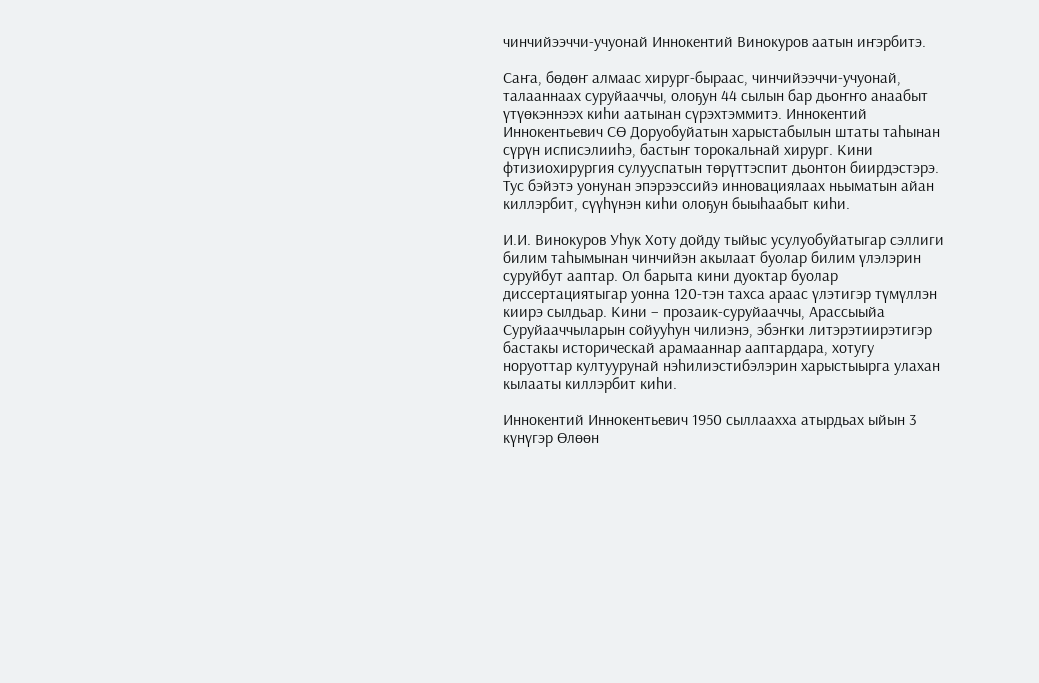чинчийээччи-учуонай Иннокентий Винокуров аатын иҥэрбитэ.

Саҥа, бөдөҥ алмаас хирург-быраас, чинчийээччи-учуонай, талааннаах суруйааччы, олоҕун 44 сылын бар дьоҥҥо анаабыт үтүөкэннээх киһи аатынан сүрэхтэммитэ. Иннокентий Иннокентьевич СӨ Доруобуйатын харыстабылын штаты таһынан сүрүн исписэлииһэ, бастыҥ торокальнай хирург. Кини фтизиохирургия сулууспатын төрүттэспит дьонтон биирдэстэрэ. Тус бэйэтэ уонунан эпэрээссийэ инновациялаах ньыматын айан киллэрбит, сүүһүнэн киһи олоҕун быыһаабыт киһи.

И.И. Винокуров Уһук Хоту дойду тыйыс усулуобуйатыгар сэллиги билим таһымынан чинчийэн акылаат буолар билим үлэлэрин суруйбут ааптар. Ол барыта кини дуоктар буолар диссертациятыгар уонна 120-тэн тахса араас үлэтигэр түмүллэн киирэ сылдьар. Кини – прозаик-суруйааччы, Арассыыйа Суруйааччыларын сойууһун чилиэнэ, эбэҥки литэрэтиирэтигэр бастакы историческай арамааннар ааптардара, хотугу норуоттар култуурунай нэһилиэстибэлэрин харыстыырга улахан кылааты киллэрбит киһи.

Иннокентий Иннокентьевич 1950 сыллаахха атырдьах ыйын 3 күнүгэр Өлөөн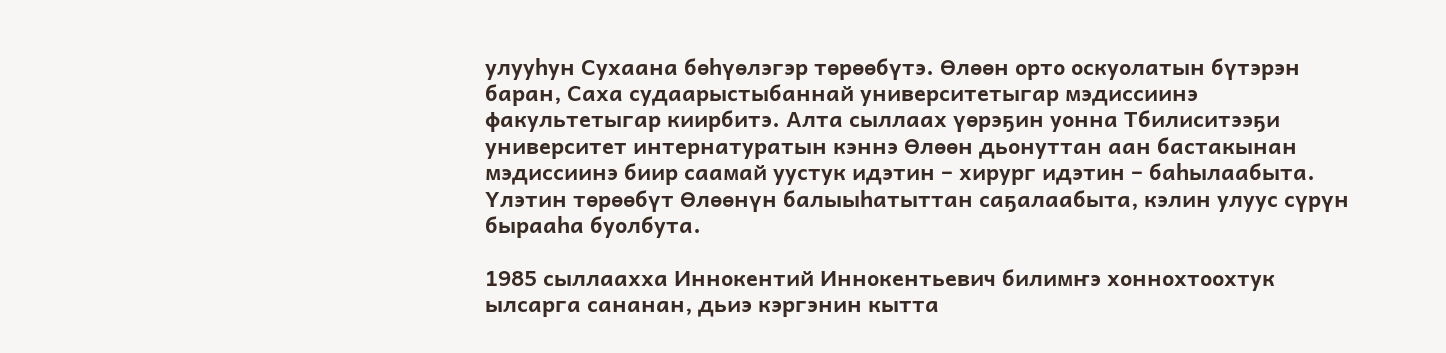улууһун Сухаана бөһүөлэгэр төрөөбүтэ. Өлөөн орто оскуолатын бүтэрэн баран, Саха судаарыстыбаннай университетыгар мэдиссиинэ факультетыгар киирбитэ. Алта сыллаах үөрэҕин уонна Тбилиситээҕи университет интернатуратын кэннэ Өлөөн дьонуттан аан бастакынан мэдиссиинэ биир саамай уустук идэтин – хирург идэтин – баһылаабыта. Үлэтин төрөөбүт Өлөөнүн балыыһатыттан саҕалаабыта, кэлин улуус сүрүн бырааһа буолбута.

1985 сыллаахха Иннокентий Иннокентьевич билимҥэ хоннохтоохтук ылсарга сананан, дьиэ кэргэнин кытта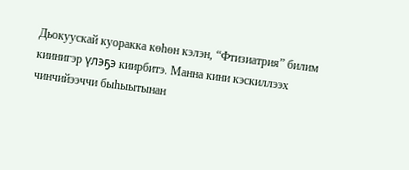Дьокуускай куоракка көһөн кэлэн, “Фтизиатрия” билим киинигэр үлэҕэ киирбитэ. Манна кини кэскиллээх чинчийээччи быһыытынан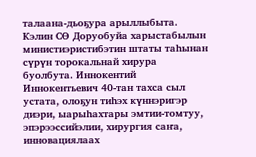талаана-дьоҕура арыллыбыта. Кэлин СӨ Доруобуйа харыстабылын министиэристибэтин штаты таһынан сүрүн торокальнай хирура буолбута. Иннокентий Иннокентьевич 40-тан тахса сыл устата, олоҕун тиһэх күннэригэр диэри, ыарыһахтары эмтии-томтуу, эпэрээссийэлии, хирургия саҥа, инновациялаах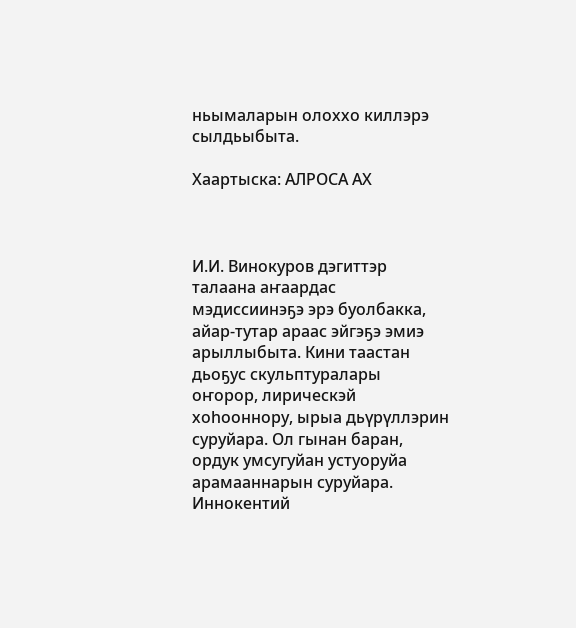ньымаларын олоххо киллэрэ сылдьыбыта.

Хаартыска: АЛРОСА АХ



И.И. Винокуров дэгиттэр талаана аҥаардас мэдиссиинэҕэ эрэ буолбакка, айар-тутар араас эйгэҕэ эмиэ арыллыбыта. Кини таастан дьоҕус скульптуралары оҥорор, лирическэй хоһооннору, ырыа дьүрүллэрин суруйара. Ол гынан баран, ордук умсугуйан устуоруйа арамааннарын суруйара. Иннокентий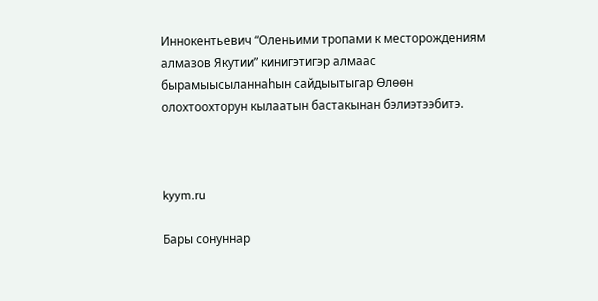Иннокентьевич “Оленьими тропами к месторождениям алмазов Якутии” кинигэтигэр алмаас бырамыысыланнаһын сайдыытыгар Өлөөн олохтоохторун кылаатын бастакынан бэлиэтээбитэ.



kyym.ru

Бары сонуннар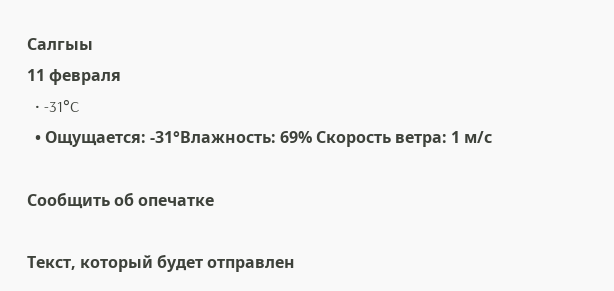Салгыы
11 февраля
  • -31°C
  • Ощущается: -31°Влажность: 69% Скорость ветра: 1 м/с

Сообщить об опечатке

Текст, который будет отправлен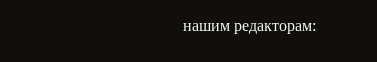нашим редакторам: